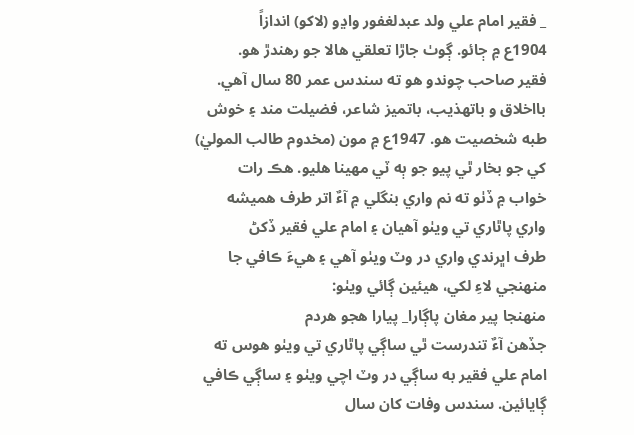_ فقير امام علي ولد عبدلغفور واڍو (لاکو) اندازاً
1904ع ۾ ڄائو. ڳوٺ جاڙا تعلقي هالا جو رهندڙ هو.
فقير صاحب چوندو هو ته سندس عمر 80 سال آهي.
بااخلاق و باتهذيب، باتميز شاعر، فضيلت مند ۽ خوش
طبه شخصيت هو. 1947ع ۾ مون (مخدوم طالب الموليٰ)
کي جو بخار ٿي پيو جو ٻه ٽي مهينا هليو. هڪ رات
خواب ۾ ڏٺو ته نم واري بنگلي ۾ آءٌ اتر طرف هميشه
واري پاٿاري تي ويٺو آهيان ۽ امام علي فقير ڏکڻ
طرف اڀرندي واري در وٽ ويٺو آهي ۽ هيءَ ڪافي جا
منهنجي لاءِ لکي، هيئين ڳائي ويٺو:
منهنجا پير مغان پاڳارا_ پيارا هجو هردم
جڏهن آءٌ تندرست ٿي ساڳي پاٿاري تي ويٺو هوس ته
امام علي فقير به ساڳي در وٽ اچي ويٺو ۽ ساڳي ڪافي
ڳايائين. سندس وفات کان سال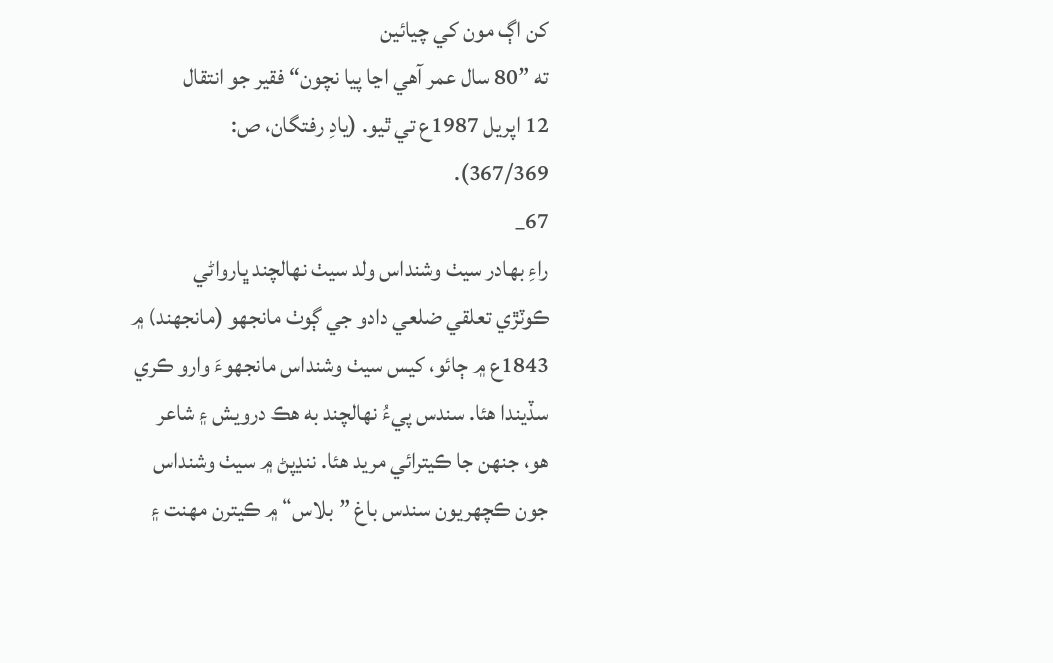کن اڳ مون کي چيائين
ته ”80 سال عمر آهي اڃا پيا نچون“ فقير جو انتقال
12 اپريل 1987ع تي ٿيو. (يادِ رفتگان، ص:
367/369).
67_
راءِ بهادر سيٺ وشنداس ولد سيٺ نهالچند ڀارواڻي
ڪوٽڙي تعلقي ضلعي دادو جي ڳوٺ مانجهو (مانجهند) ۾
1843ع ۾ ڄائو، کيس سيٺ وشنداس مانجهوءَ وارو ڪري
سڏيندا هئا. سندس پيءُ نهالچند به هڪ درويش ۽ شاعر
هو، جنهن جا ڪيترائي مريد هئا. ننڍپڻ ۾ سيٺ وشنداس
جون ڪچهريون سندس باغ ”بلاس“ ۾ ڪيترن مهنت ۽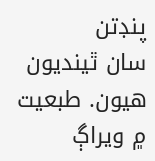پنڊتن
سان ٿينديون هيون. طبعيت ۾ ويراڳ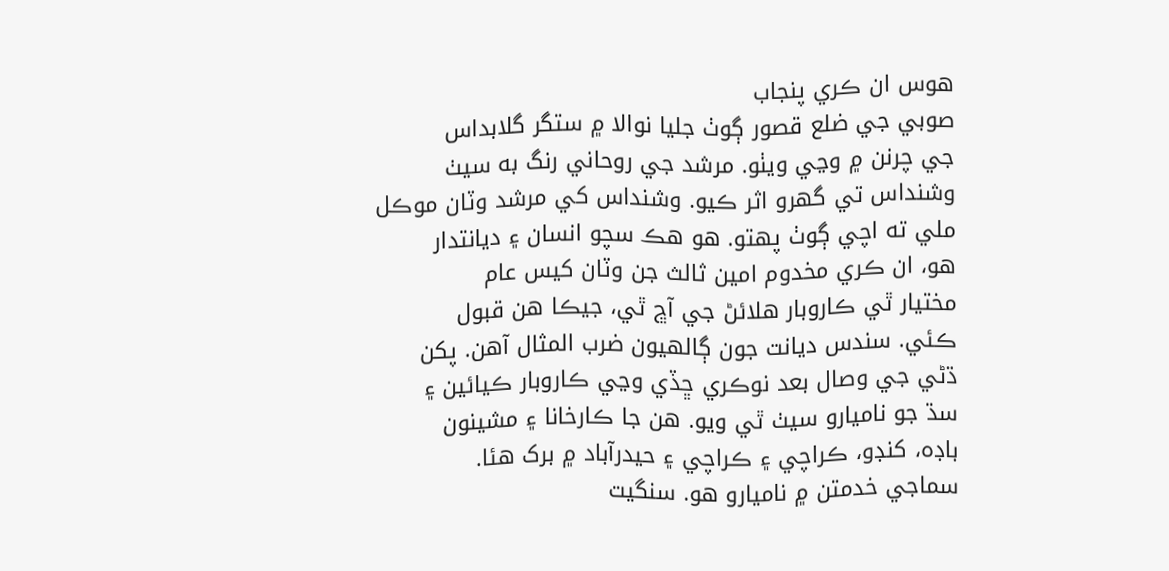هوس ان ڪري پنجاب
صوبي جي ضلع قصور ڳوٺ جليا نوالا ۾ ستگر گلابداس
جي چرنن ۾ وڃي ويٺو. مرشد جي روحاني رنگ به سيٺ
وشنداس تي گهرو اثر ڪيو. وشنداس کي مرشد وٽان موڪل
ملي ته اچي ڳوٺ پهتو. هو هڪ سچو انسان ۽ ديانتدار
هو، ان ڪري مخدوم امين ثالث جن وٽان کيس عام
مختيار ٿي ڪاروبار هلائڻ جي آڇ ٿي، جيڪا هن قبول
ڪئي. سندس ديانت جون ڳالهيون ضرب المثال آهن. پکن
ڌڻي جي وصال بعد نوڪري ڇڏي وڃي ڪاروبار ڪيائين ۽
سڌ جو ناميارو سيٺ ٿي ويو. هن جا ڪارخانا ۽ مشينون
باڊه، کنڊو، ڪراچي ۽ ڪراچي ۽ حيدرآباد ۾ برک هئا.
سماجي خدمتن ۾ ناميارو هو. سنگيت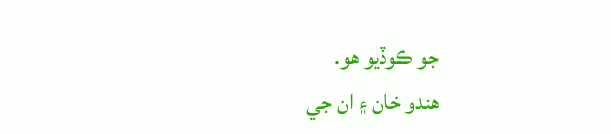جو ڪوڏيو هو.
هندو خان ۽ ان جي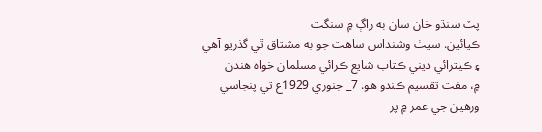پٽ سنڌو خان سان به راڳ ۾ سنگت
ڪيائين. سيٺ وشنداس ساهت جو به مشتاق ٿي گذريو آهي
۽ ڪيترائي ديني ڪتاب شايع ڪرائي مسلمان خواه هندن
۾، مفت تقسيم ڪندو هو. 7_ جنوري 1929ع تي پنجاسي
ورهين جي عمر ۾ پر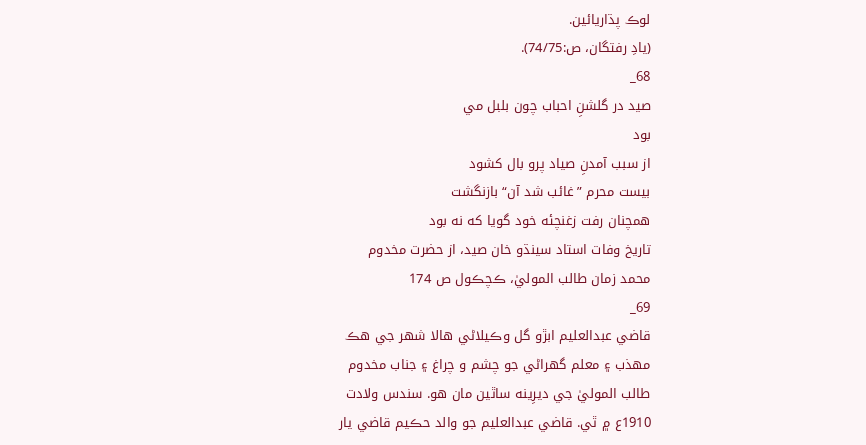لوڪ پڌاريائين.
(يادِ رفتگان، ص:74/75).
68_
صيد در گلشنِ احباب چون بلبل مي
بود
از سبب آمدنِ صياد پرو بال کشود
بيست محرم ”غائب شد آن“ بازنگشت
همچنان رفت زغنچئه خود گويا که نه بود
تاريخ وفات استاد سينڌو خان صيد، از حضرت مخدوم
محمد زمان طالب الموليٰ، ڪچڪول ص 174
69_
قاضي عبدالعليم ابڙو گل وڪيلاڻي هالا شهر جي هڪ
مهذب ۽ معلم گهراڻي جو چشم و چراغ ۽ جناب مخدوم
طالب الموليٰ جي ديرِينه ساٿين مان هو. سندس ولادت
1910ع ۾ ٿي. قاضي عبدالعليم جو والد حڪيم قاضي يار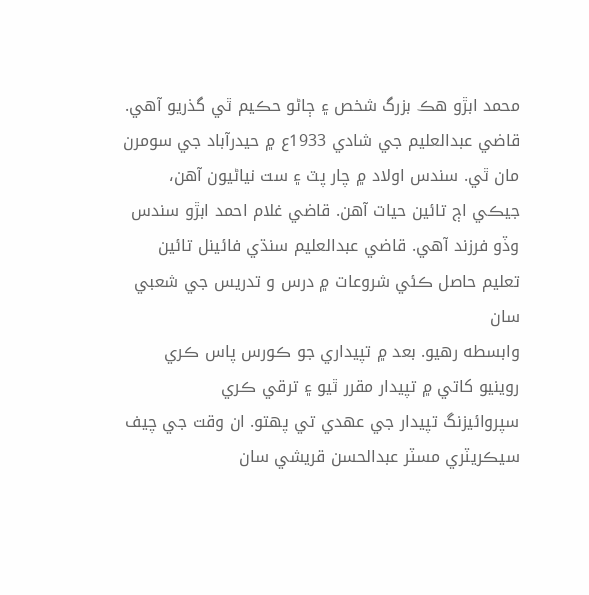محمد ابڙو هڪ بزرگ شخص ۽ ڄاڻو حڪيم ٿي گذريو آهي.
قاضي عبدالعليم جي شادي 1933ع ۾ حيدرآباد جي سومرن
مان ٿي. سندس اولاد ۾ چار پٽ ۽ ست نياڻيون آهن،
جيڪي اڄ تائين حيات آهن. قاضي غلام احمد ابڙو سندس
وڏو فرزند آهي. قاضي عبدالعليم سنڌي فائينل تائين
تعليم حاصل ڪئي شروعات ۾ درس و تدريس جي شعبي سان
وابسطه رهيو. بعد ۾ تپيداري جو ڪورس پاس ڪري
روينيو کاتي ۾ تپيدار مقرر ٿيو ۽ ترقي ڪري
سپروائيزنگ تپيدار جي عهدي تي پهتو. ان وقت جي چيف
سيڪريٽري مسٽر عبدالحسن قريشي سان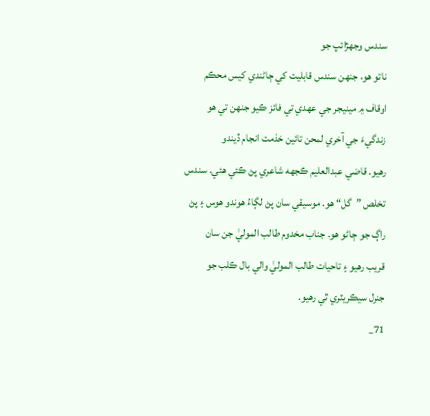سندس وجهڙائپ جو
ناتو هو، جنهن سندس قابليت کي ڄاڻندي کيس محڪم
اوقاف ۾ مينيجر جي عهدي تي فائز ڪيو جنهن تي هو
زندگيءَ جي آخري لمحن تائين خذمت انجام ڏيندو
رهيو. قاضي عبدالعليم ڪجهه شاعري پڻ ڪئي هئي. سندس
تخلص ”گل“ هو. موسيقي سان پڻ لڳاءُ هوندو هوس ۽ پڻ
راڳ جو ڄاڻو هو. جناب مخدوم طالب الموليٰ جن سان
قريب رهيو ۽ تاحيات طالب الموليٰ والي بال ڪلب جو
جنرل سيڪريٽري ٿي رهيو.
71_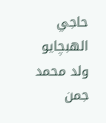حاجي الهبچايو ولد محمد جمن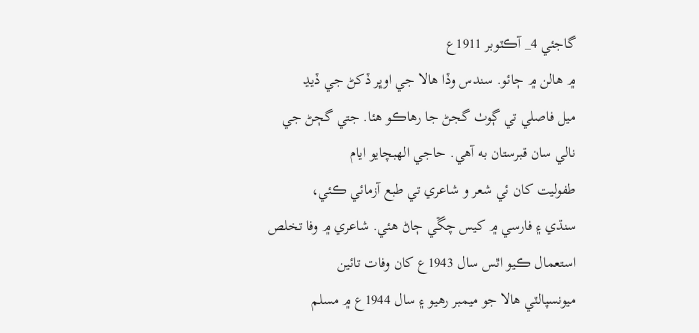گاجئي 4_ آڪٽوبر 1911ع
۾ هالن ۾ ڄائو. سندس وڏا هالا جي اوڀر ڏکڻ جي ڏيڍ
ميل فاصلي تي ڳوٺ گجڻ جا رهاڪو هئا. جتي گڄڻ جي
نالي سان قبرستان به آهي. حاجي الهبچايو ايام
طفوليت کان ئي شعر و شاعري تي طبع آزمائي ڪئي،
سنڌي ۽ فارسي ۾ کيس چڱي ڄاڻ هئي. شاعري ۾ وفا تخلص
استعمال ڪيو اٿس سال 1943ع کان وفات تائين
ميونسپالٽي هالا جو ميمبر رهيو ۽ سال 1944ع ۾ مسلم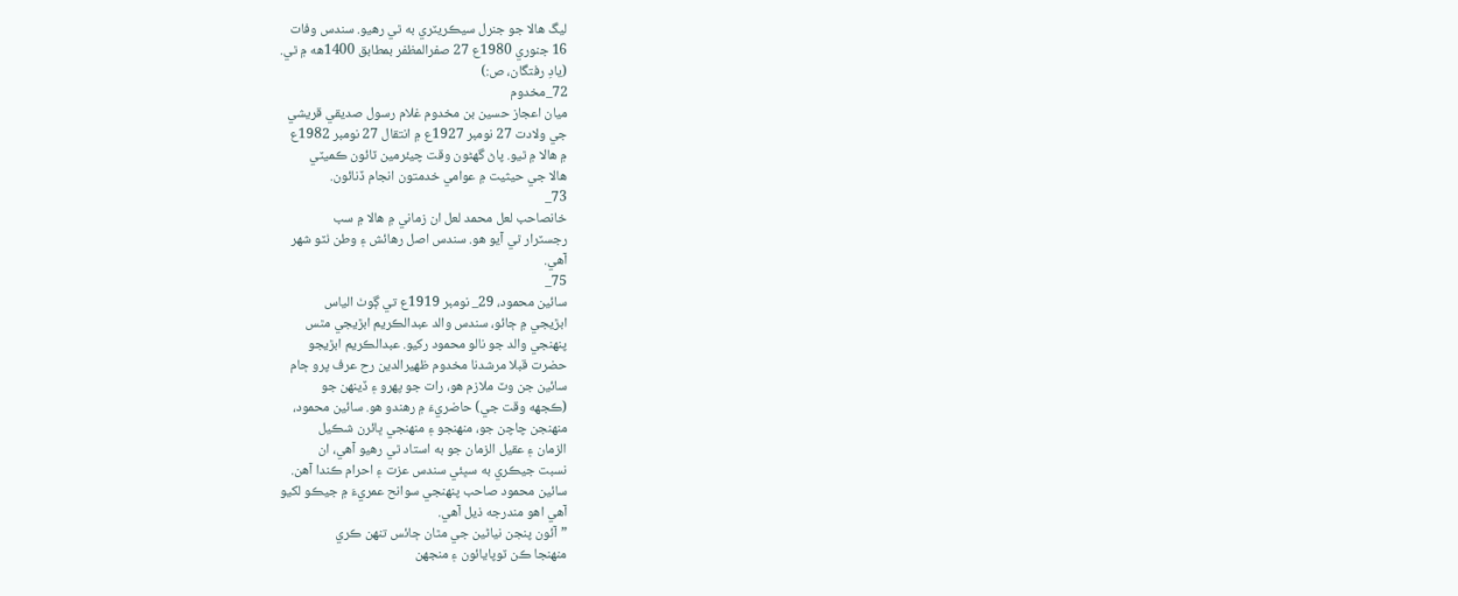ليگ هالا جو جنرل سيڪريٽري به ٿي رهيو. سندس وفات
16 جنوري 1980ع 27 صفرالمظفر بمطابق 1400هه ۾ ٿي.
(يادِ رفتگان، ص:)
72_مخدوم
ميان اعجاز حسين بن مخدوم غلام رسول صديقي قريشي
جي ولادت 27 نومبر 1927ع ۾ انتقال 27 نومبر 1982ع
۾ هالا ۾ ٿيو. پاڻ گهڻون وقت چيئرمين ٽائون ڪميٽي
هالا جي حيثيت ۾ عوامي خدمتون انجام ڏنائون.
73_
خانصاحب لعل محمد لعل ان زماني ۾ هالا ۾ سب
رجسٽرار ٿي آيو هو. سندس اصل رهائش ۽ وطن ٺٽو شهر
آهي.
75_
سائين محمود، 29_ نومبر 1919ع تي ڳوٺ الياس
ابڙيجي ۾ ڄائو، سندس والد عبدالڪريم ابڙيجي مٿس
پنهنجي والد جو نالو محمود رکيو. عبدالڪريم ابڙيجو
حضرت قبلا مرشدنا مخدوم ظهيرالدين رح عرف پرو ڄام
سائين جن وٽ ملازم هو، رات جو پهرو ۽ ڏينهن جو
(ڪجهه وقت جي) حاضريءَ ۾ رهندو هو. سائين محمود،
منهنجن چاچن جو، منهنجو ۽ منهنجي ڀائرن شڪيل
الزمان ۽ عقيل الزمان جو به استاد ٿي رهيو آهي، ان
نسبت جيڪري به سڀئي سندس عزت ۽ احرام ڪندا آهن.
سائين محمود صاحب پنهنجي سوانح عمريءَ ۾ جيڪو لکيو
آهي اهو مندرجه ذيل آهي.
”آئون پنجن نياڻين جي مٿان ڄائس تنهن ڪري
منهنجا ڪن ٽوپايائون ۽ منجهن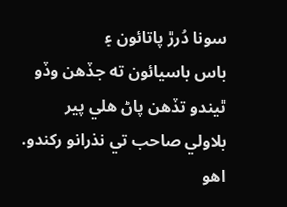سونا دُرڙ پاتائون ۽
باس باسيائون ته جڏهن وڏو ٿيندو تڏهن پاڻ هلي پير
بلاولي صاحب تي نذرانو رکندو. اهو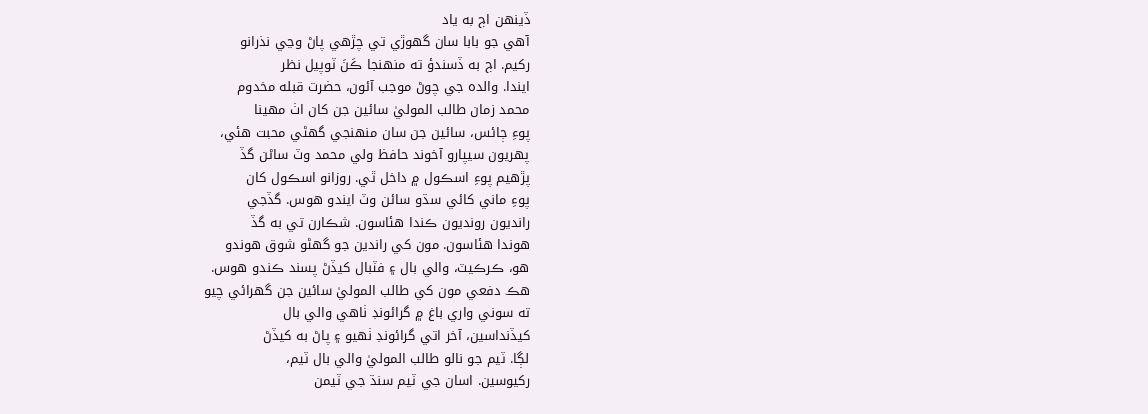ڏينهن اڄ به ياد
آهي جو بابا سان گهوڙي تي چڙهي پاڻ وڃي نذرانو
رکيم. اڄ به ڏسندؤ ته منهنجا ڪَنَ ٽوپيل نظر
ايندا. والده جي چوڻ موجب آئون، حضرت قبله مخدوم
محمد زمان طالب الموليٰ سائين جن کان اٺ مهينا
پوءِ ڄائس، سائين جن سان منهنجي گهڻي محبت هئي،
پهريون سيپارو آخوند حافظ ولي محمد وٽ ساڻن گڏ
پڙهيم پوءِ اسڪول ۾ داخل ٿي. روزانو اسڪول کان
پوءِ ماني کائي سڌو سائن وٽ ايندو هوس. گڏجي
رانديون رونديون ڪندا هئاسون. شڪارن تي به گڏ
هوندا هئاسون. مون کي راندين جو گهڻو شوق هوندو
هو، ڪرڪيٽ، والي بال ۽ فٽبال کيڏڻ پسند ڪندو هوس.
هڪ دفعي مون کي طالب الموليٰ سائين جن گهرائي چيو
ته سوني واري باغ ۾ گرائونڊ ٺاهي والي بال
کيڏنداسين، آخر اتي گرائونڊ ٺهيو ۽ پاڻ به کيڏڻ
لڳا. ٽيم جو نالو طالب الموليٰ والي بال ٽيم،
رکيوسين. اسان جي ٽيم سنڌ جي ٽيمن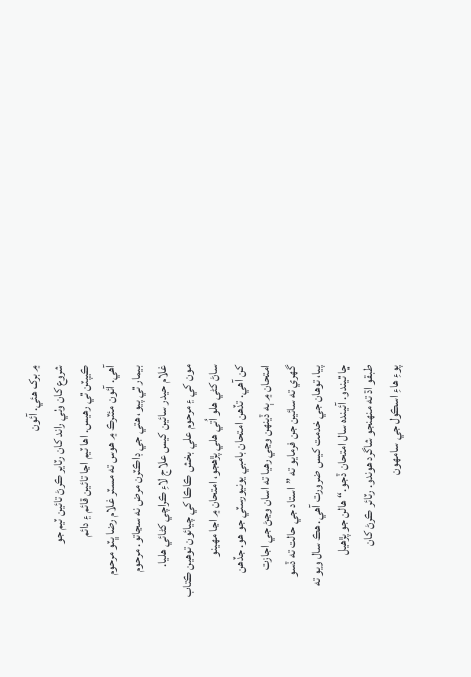۾ برک هئي. آئون
شروع کان وٺي راند کان رٽاير ڪرڻ تائين ٽيم جو
ڪيپٽن ٿي رهيس. اها ٽيم اڃا تائين قائم ۽ دائم
آهي. آئون مئٽرڪ ۾ هوس ته مسٽر غلام رضا ڀٽو مرحوم
بيمار ٿي پيو، هتي جي ڊاڪٽرن مرض نه سڃاتو. مرحوم
غلام حيدر سائين کيس علاج لاءِ ڪراچي کڻائي هليا.
مون کي ۽ مرحوم علي بخش ڪاڪا کي چيائون توهين ڪتاب
ساڻ کڻي هلو اُتي هلي پڙهجو، امتحان ۾ اڃا مهينو
کن آهي. تڏهن امتحان بامبي يونيورسٽي جو هو. جڏهن
امتحان ۾ ٻه ڏينهن وڃي رهيا ته اسان وڃڻ جي اجازت
گهري ته سائين جن فرمايو ته ”استاد جي حالت ته ڏسو
پيا، توهان جي خدمت کيس ضرورت آهي. هڪ سال ويو ته
ڇا ٿيندو. آئينده سال امتحان ڏجو.“ هالن جو پڙهيل
طبقو اڌ ته منهنجو شاگرد هوندو. رٽائر ڪرڻ کان
پوءِ هاءِ اسڪول جي سامهون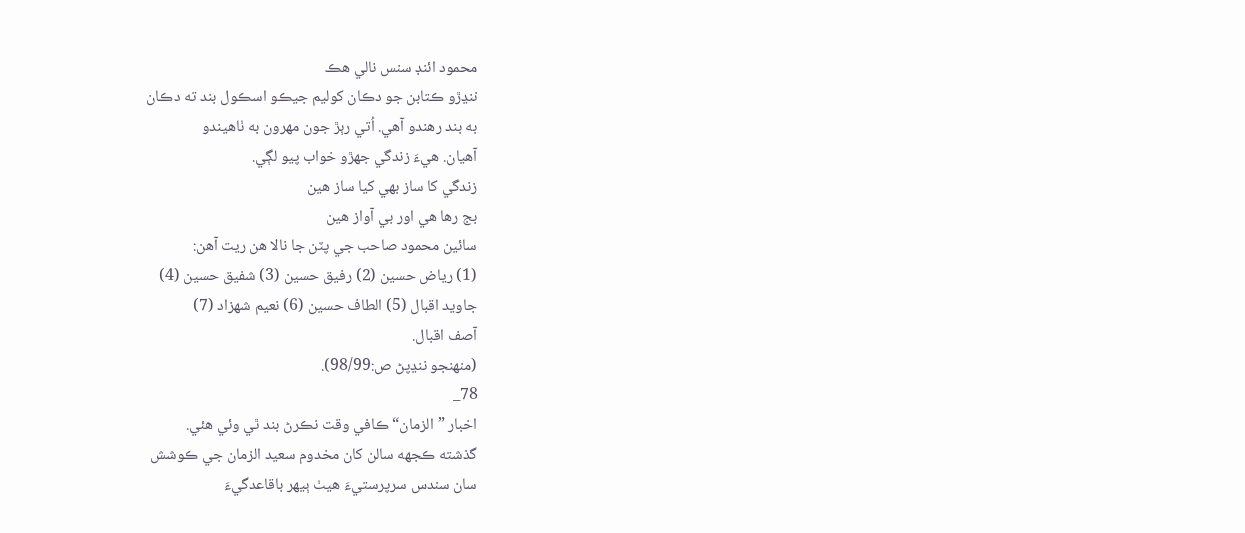محمود ائنڊ سنس نالي هڪ
ننڍڙو ڪتابن جو دڪان کوليم جيڪو اسڪول بند ته دڪان
به بند رهندو آهي. اُتي رٻڙ جون مهرون به ٺاهيندو
آهيان. هيءَ زندگي جهڙو خواب پيو لڳي.
زندگي کا ساز بهي کيا ساز هين
بج رها هي اور بي آواز هين
سائين محمود صاحب جي پٽن جا نالا هن ريت آهن:
(1) رياض حسين (2) رفيق حسين (3) شفيق حسين (4)
جاويد اقبال (5) الطاف حسين (6) نعيم شهزاد (7)
آصف اقبال.
(منهنجو ننڍپڻ ص:98/99).
78_
اخبار ”الزمان“ ڪافي وقت نڪرڻ بند ٿي وئي هئي.
گذشته ڪجهه سالن کان مخدوم سعيد الزمان جي ڪوشش
سان سندس سرپرستيءَ هيٺ ٻيهر باقاعدگيءَ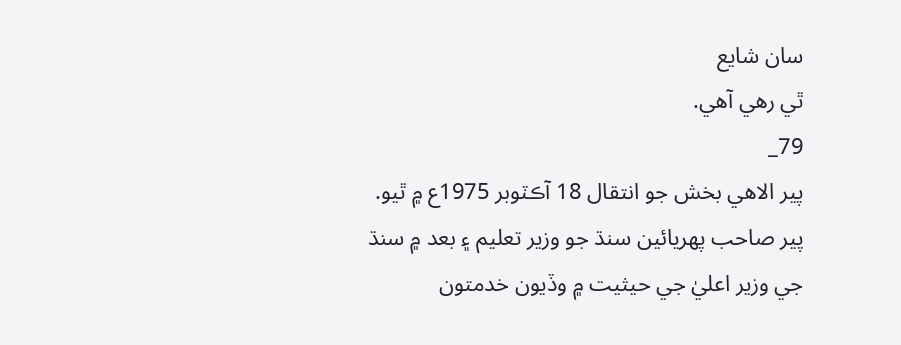سان شايع
ٿي رهي آهي.
79_
پير الاهي بخش جو انتقال 18 آڪٽوبر 1975ع ۾ ٿيو.
پير صاحب پهريائين سنڌ جو وزير تعليم ۽ بعد ۾ سنڌ
جي وزير اعليٰ جي حيثيت ۾ وڏيون خدمتون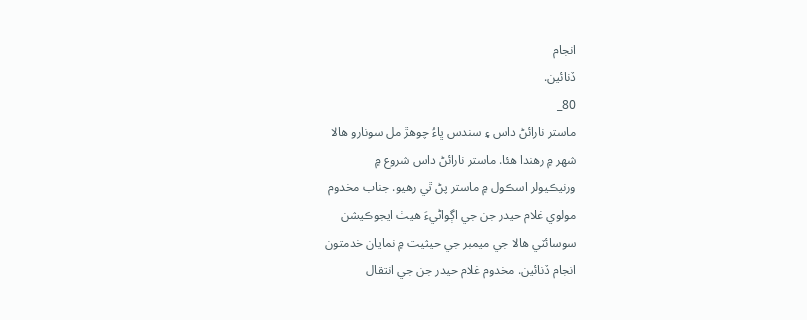انجام
ڏنائين.
80_
ماستر نارائڻ داس ۽ سندس ڀاءُ چوهڙ مل سونارو هالا
شهر ۾ رهندا هئا. ماستر نارائڻ داس شروع ۾
ورنيڪيولر اسڪول ۾ ماستر پڻ ٿي رهيو. جناب مخدوم
مولوي غلام حيدر جن جي اڳواڻيءَ هيٺ ايجوڪيشن
سوسائٽي هالا جي ميمبر جي حيثيت ۾ نمايان خدمتون
انجام ڏنائين. مخدوم غلام حيدر جن جي انتقال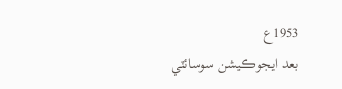1953ع
بعد ايجوڪيشن سوسائٽي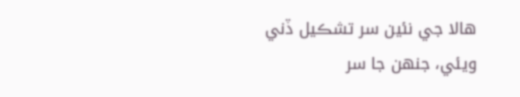هالا جي نئين سر تشڪيل ڏني
ويئي، جنهن جا سر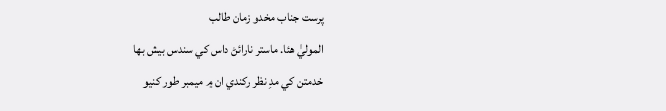پرست جناب مخدو زمان طالب
الموليٰ هئا. ماستر نارائڻ داس کي سندس بيش بها
خدمتن کي مدِ نظر رکندي ان ۾ ميمبر طور کنيو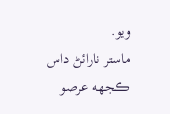ويو.
ماستر نارائڻ داس ڪجهه عرصو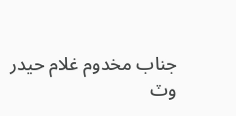جناب مخدوم غلام حيدر
وٽ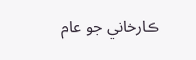ڪارخاني جو عام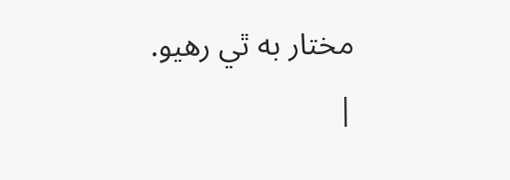مختار به ٿي رهيو.
|